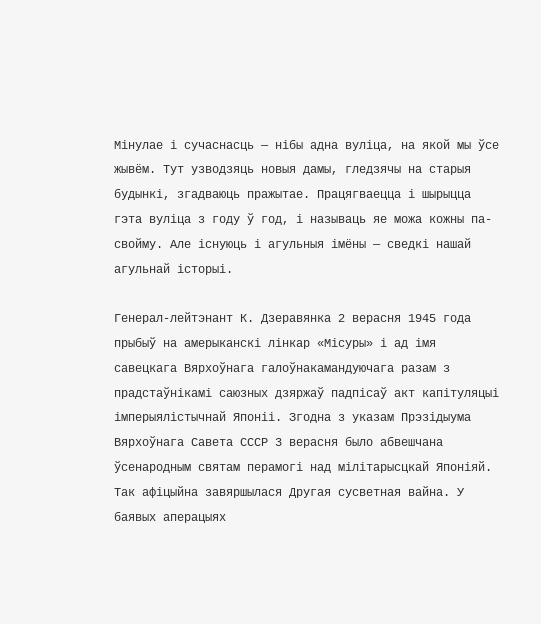Мінулае і сучаснасць — нібы адна вуліца, на якой мы ўсе жывём. Тут узводзяць новыя дамы, гледзячы на старыя будынкі, згадваюць пражытае. Працягваецца і шырыцца гэта вуліца з году ў год, і называць яе можа кожны па-свойму. Але існуюць і агульныя імёны — сведкі нашай агульнай історыі.

Генерал-лейтэнант К. Дзеравянка 2 верасня 1945 года прыбыў на амерыканскі лінкар «Місуры» і ад імя савецкага Вярхоўнага галоўнакамандуючага разам з прадстаўнікамі саюзных дзяржаў падпісаў акт капітуляцыі імперыялістычнай Японіі. Згодна з указам Прэзідыума Вярхоўнага Савета СССР 3 верасня было абвешчана ўсенародным святам перамогі над мілітарысцкай Японіяй. Так афіцыйна завяршылася Другая сусветная вайна. У баявых аперацыях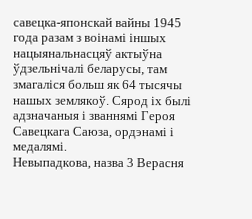савецка-японскай вайны 1945 года разам з воінамі іншых нацыянальнасцяў актыўна ўдзельнічалі беларусы, там змагаліся больш як 64 тысячы нашых землякоў. Сярод іх былі адзначаныя і званнямі Героя Савецкага Саюза, ордэнамі і медалямі.
Невыпадкова, назва 3 Верасня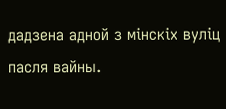дадзена адной з мінскіх вуліц пасля вайны.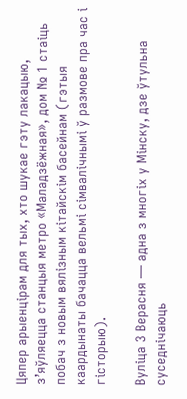Цяпер арыенцірам для тых, хто шукае гэту лакацыю, з’яўляецца станцыя метро «Маладзёжная», дом № 1 стаіць побач з новым вялізным кітайскім басейнам (гэтыя каардынаты бачацца вельмі сімвалічнымі ў размове пра час і гісторыю).

Вуліца 3 Верасня — адна з многіх у Мінску, дзе ўтульна суседнічаюць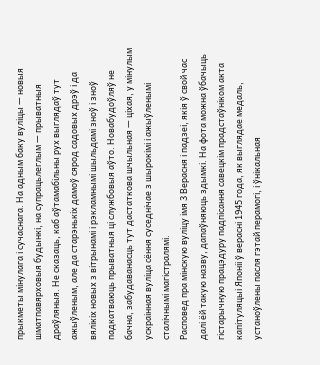прыкметы мінулага і сучаснага. На адным баку вуліцы — новыя шматпавярховыя будынкі, на супрацьлеглым — прыватныя драўляныя. Не сказаць, каб аўтамабільны рух выглядаў тут ажыўленым, але да старэнькіх дамоў сярод садовых дрэў і да вялікіх новых з вітрынамі і рэкламнымі шыльдамі зноў і зноў падкатваюць прыватныя ці службовыя аўто. Новабудоўляў не бачна, забудаванасць тут дастаткова шчыльная — ціхая, у мінулым ускраінная вуліца сёння суседнічае з шырокімі і ажыўленымі сталічнымі магістралямі.
Расповед пра мінскую вуліцу імя 3 Верасня і падзеі, якія ў свой час далі ёй такую назву, дапаўняюць здымкі. На фота можна ўбачыць гістарычную працэдуру падпісання савецкім прадстаўніком акта капітуляцыі Японіі ў верасні 1945 года, як выглядае медаль, устаноўлены пасля гэтай перамогі, і ўнікальная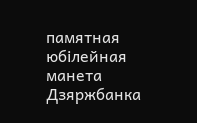памятная юбілейная манета Дзяржбанка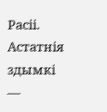Расіі. Астатнія здымкі —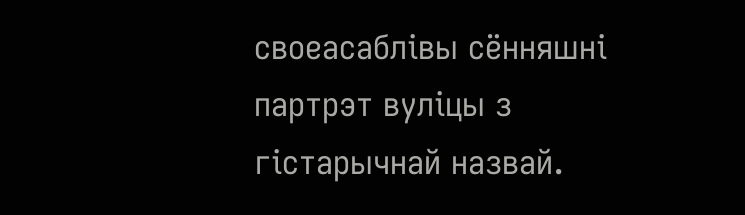своеасаблівы сённяшні партрэт вуліцы з гістарычнай назвай.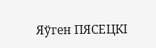Яўген ПЯСЕЦКІ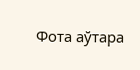Фота аўтара